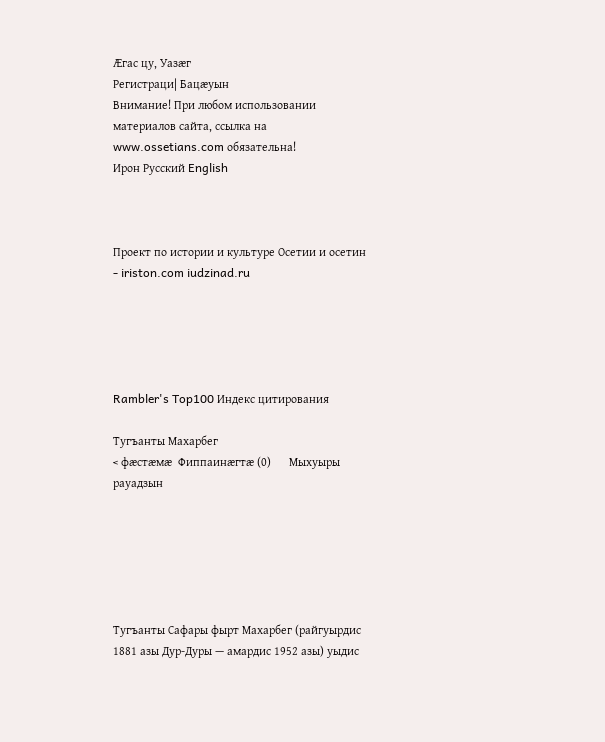Æгас цу, Уазæг
Регистраци| Бацæуын
Внимание! При любом использовании материалов сайта, ссылка на www.ossetians.com обязательна!
Ирон Русский English



Проект по истории и культуре Осетии и осетин - iriston.com iudzinad.ru





Rambler's Top100 Индекс цитирования

Тугъанты Махарбег
< фæстæмæ  Фиппаинæгтæ (0)      Мыхуыры рауадзын






Тугъанты Сафары фырт Махарбег (райгуырдис 1881 азы Дур-Дуры — амардис 1952 азы) уыдис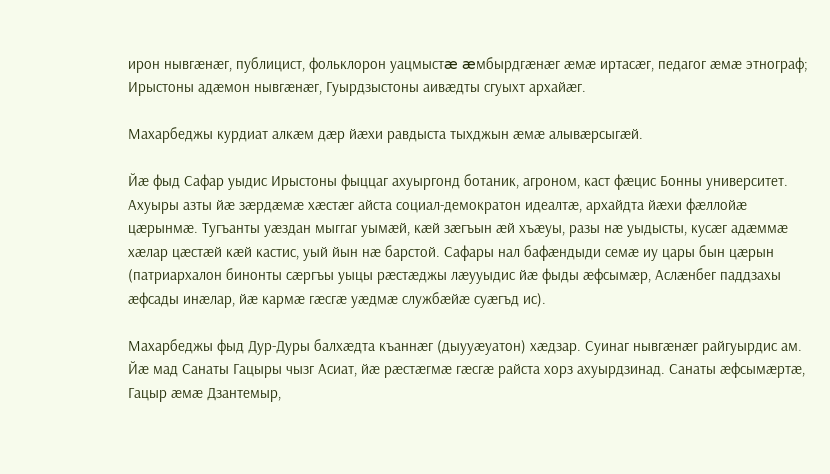ирон нывгæнæг, публицист, фольклорон уацмыстæ æмбырдгæнæг æмæ иртасæг, педагог æмæ этнограф; Ирыстоны адæмон нывгæнæг, Гуырдзыстоны аивæдты сгуыхт архайæг.

Махарбеджы курдиат алкæм дæр йæхи равдыста тыхджын æмæ алывæрсыгæй.

Йæ фыд Сафар уыдис Ирыстоны фыццаг ахуыргонд ботаник, агроном, каст фæцис Бонны университет. Ахуыры азты йæ зæрдæмæ хæстæг айста социал-демократон идеалтæ, архайдта йæхи фæллойæ цæрынмæ. Тугъанты уæздан мыггаг уымæй, кæй зæгъын æй хъæуы, разы нæ уыдысты, кусæг адæммæ хæлар цæстæй кæй кастис, уый йын нæ барстой. Сафары нал бафæндыди семæ иу цары бын цæрын (патриархалон бинонты сæргъы уыцы рæстæджы лæууыдис йæ фыды æфсымæр, Аслæнбег паддзахы æфсады инæлар, йæ кармæ гæсгæ уæдмæ службæйæ суæгъд ис).

Махарбеджы фыд Дур-Дуры балхæдта къаннæг (дыууæуатон) хæдзар. Суинаг нывгæнæг райгуырдис ам. Йæ мад Санаты Гацыры чызг Асиат, йæ рæстæгмæ гæсгæ райста хорз ахуырдзинад. Санаты æфсымæртæ, Гацыр æмæ Дзантемыр,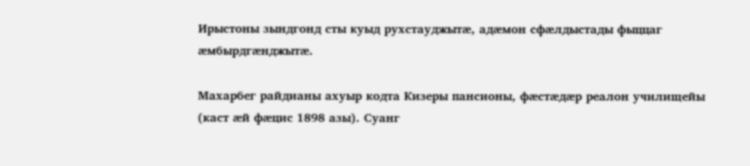Ирыстоны зындгонд сты куыд рухстауджытæ, адæмон сфæлдыстады фыццаг æмбырдгæнджытæ.

Махарбег райдианы ахуыр кодта Кизеры пансионы, фæстæдæр реалон училищейы (каст æй фæцис 1898 азы). Суанг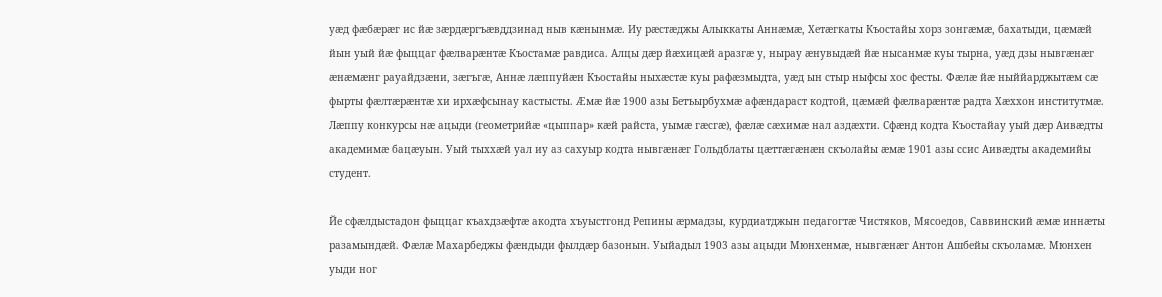уæд фæбæрæг ис йæ зæрдæргъæвддзинад ныв кæнынмæ. Иу рæстæджы Алыккаты Аннæмæ, Хетæгкаты Къостайы хорз зонгæмæ, бахатыди, цæмæй йын уый йæ фыццаг фæлварæнтæ Къостамæ равдиса. Алцы дæр йæхицæй аразгæ у, нырау æнувыдæй йæ нысанмæ куы тырна, уæд дзы нывгæнæг æнæмæнг рауайдзæни, зæгъгæ, Аннæ лæппуйæн Къостайы ныхæстæ куы рафæзмыдта, уæд ын стыр ныфсы хос фесты. Фæлæ йæ ныййарджытæм сæ фырты фæлтæрæнтæ хи ирхæфсынау кастысты. Æмæ йæ 1900 азы Бетъырбухмæ афæндараст кодтой, цæмæй фæлварæнтæ радта Хæххон институтмæ. Лæппу конкурсы нæ ацыди (геометрийæ «цыппар» кæй райста, уымæ гæсгæ), фæлæ сæхимæ нал аздæхти. Сфæнд кодта Къостайау уый дæр Аивæдты академимæ бацæуын. Уый тыххæй уал иу аз сахуыр кодта нывгæнæг Гольдблаты цæттæгæнæн скъолайы æмæ 1901 азы ссис Аивæдты академийы студент.

Йе сфæлдыстадон фыццаг къахдзæфтæ акодта хъуыстгонд Репины æрмадзы, курдиатджын педагогтæ Чистяков, Мясоедов, Саввинский æмæ иннæты разамындæй. Фæлæ Махарбеджы фæндыди фылдæр базонын. Уыйадыл 1903 азы ацыди Мюнхенмæ, нывгæнæг Антон Ашбейы скъоламæ. Мюнхен уыди ног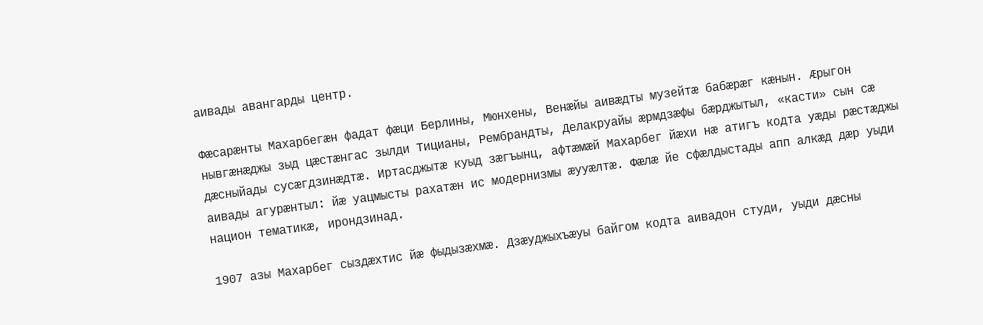аивады авангарды центр.

Фæсарæнты Махарбегæн фадат фæци Берлины, Мюнхены, Венæйы аивæдты музейтæ бабæрæг кæнын. Æрыгон нывгæнæджы зыд цæстæнгас зылди Тицианы, Рембрандты, Делакруайы æрмдзæфы бæрджытыл, «касти» сын сæ дæсныйады сусæгдзинæдтæ. Иртасджытæ куыд зæгъынц, афтæмæй Махарбег йæхи нæ атигъ кодта уæды рæстæджы аивады агурæнтыл: йæ уацмысты рахатæн ис модернизмы æууæлтæ. Фæлæ йе сфæлдыстады апп алкæд дæр уыди национ тематикæ, ирондзинад.

1907 азы Махарбег сыздæхтис йæ фыдызæхмæ. Дзæуджыхъæуы байгом кодта аивадон студи, уыди дæсны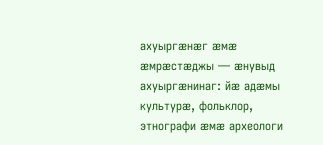ахуыргæнæг æмæ æмрæстæджы — æнувыд ахуыргæнинаг: йæ адæмы культурæ, фольклор, этнографи æмæ археологи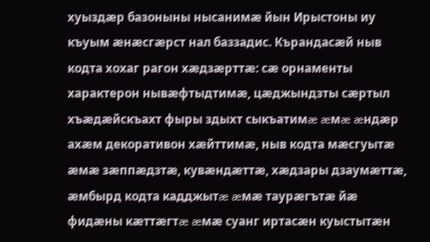хуыздæр базоныны нысанимæ йын Ирыстоны иу къуым æнæсгæрст нал баззадис. Кърандасæй ныв кодта хохаг рагон хæдзæрттæ: сæ орнаменты характерон нывæфтыдтимæ, цæджындзты сæртыл хъæдæйскъахт фыры здыхт сыкъатимæ æмæ æндæр ахæм декоративон хæйттимæ, ныв кодта мæсгуытæ æмæ зæппæдзтæ, кувæндæттæ, хæдзары дзаумæттæ, æмбырд кодта кадджытæ æмæ таурæгътæ йæ фидæны кæттæгтæ æмæ суанг иртасæн куыстытæн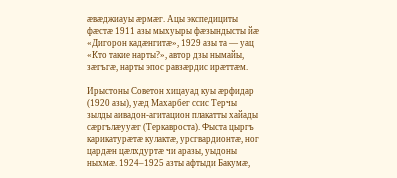æвæджиауы æрмæг. Ацы экспедициты фæстæ 1911 азы мыхуыры фæзындысты йæ «Дигорон кадæнгитæ», 1929 азы та — уац «Кто такие нарты?», автор дзы нымайы, зæгъгæ, нарты эпос равзæрдис ирæттæм.

Ирыстоны Советон хицауад куы æрфидар (1920 азы), уæд Махарбег ссис Терчы зылды аивадон-агитацион плакатты хайады сæргълæууæг (Теркавроста). Фыста цыргъ карикатурæтæ кулактæ, урсгвардионтæ, ног цардæн цæлхдуртæ чи аразы, уыдоны ныхмæ. 1924–1925 азты афтыди Бакумæ,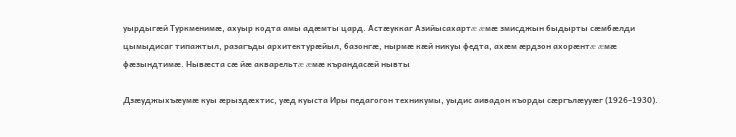уырдыгæй Туркменимæ, ахуыр кодта амы адæмты цард. Астæуккаг Азийысахартæ æмæ змисджын быдырты сæмбæлди цымыдисаг типажтыл, разагъды архитектурæйыл, базонгæ, нырмæ кæй никуы федта, ахæм æрдзон ахорæнтæ æмæ фæзындтимæ. Нывæста сæ йæ акварельтæ æмæ кърандасæй нывты

Дзæуджыхъæумæ куы æрыздæхтис, уæд куыста Иры педагогон техникумы, уыдис аивадон къорды сæргълæууæг (1926–1930).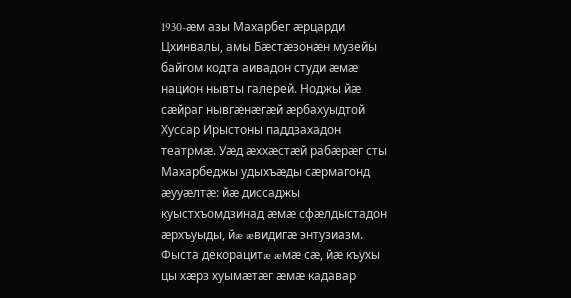1930-æм азы Махарбег æрцарди Цхинвалы, амы Бæстæзонæн музейы байгом кодта аивадон студи æмæ национ нывты галерей. Ноджы йæ сæйраг нывгæнæгæй æрбахуыдтой Хуссар Ирыстоны паддзахадон театрмæ. Уæд æххæстæй рабæрæг сты Махарбеджы удыхъæды сæрмагонд æууæлтæ: йæ диссаджы куыстхъомдзинад æмæ сфæлдыстадон æрхъуыды, йæ æвидигæ энтузиазм. Фыста декорацитæ æмæ сæ, йæ къухы цы хæрз хуымæтæг æмæ кадавар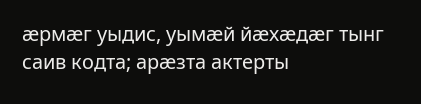æрмæг уыдис, уымæй йæхæдæг тынг саив кодта; арæзта актерты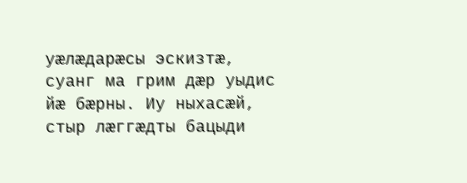уæлæдарæсы эскизтæ, суанг ма грим дæр уыдис йæ бæрны. Иу ныхасæй, стыр лæггæдты бацыди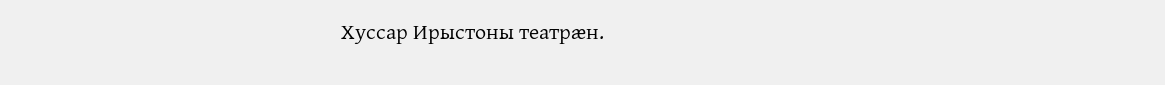Хуссар Ирыстоны театрæн.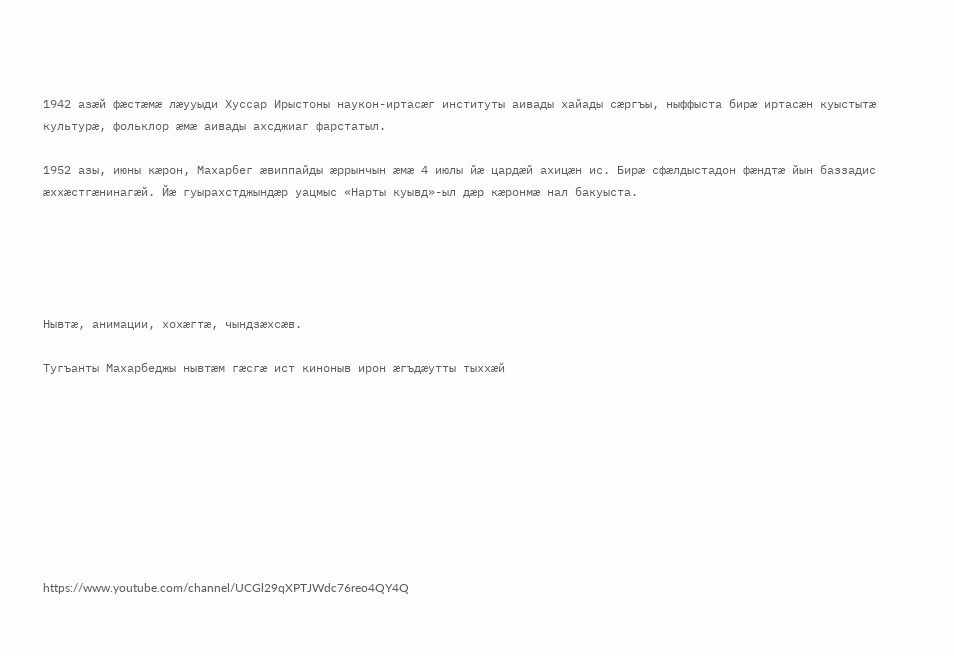1942 азæй фæстæмæ лæууыди Хуссар Ирыстоны наукон-иртасæг институты аивады хайады сæргъы, ныффыста бирæ иртасæн куыстытæ культурæ, фольклор æмæ аивады ахсджиаг фарстатыл.

1952 азы, июны кæрон, Махарбег æвиппайды æррынчын æмæ 4 июлы йæ цардæй ахицæн ис. Бирæ сфæлдыстадон фæндтæ йын баззадис æххæстгæнинагæй. Йæ гуырахстджындæр уацмыс «Нарты куывд»-ыл дæр кæронмæ нал бакуыста.





Нывтæ, анимации, хохæгтæ, чындзæхсæв.

Тугъанты Махарбеджы нывтæм гæсгæ ист киноныв ирон æгъдæутты тыххæй









https://www.youtube.com/channel/UCGl29qXPTJWdc76reo4QY4Q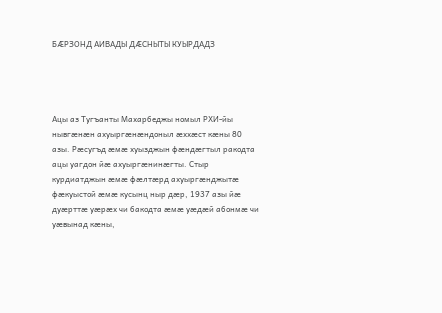БÆРЗОНД АИВАДЫ ДÆСНЫТЫ КУЫРДАДЗ




Ацы аз Тугъанты Махарбеджы номыл РХИ-йы нывгæнæн ахуыргæнæндоныл æххæст кæны 80 азы. Рæсугъд æмæ хуызджын фæндæгтыл ракодта ацы уагдон йæ ахуыргæнинæгты. Стыр курдиатджын æмæ фæлтæрд ахуыргæнджытæ фæкуыстой æмæ кусынц ныр дæр, 1937 азы йæ дуæрттæ уæрæх чи бакодта æмæ уæдæй абонмæ чи уæвынад кæны,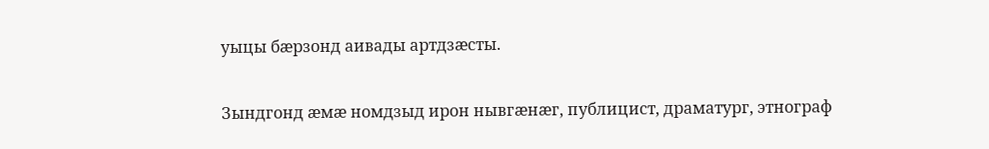уыцы бæрзонд аивады артдзæсты.

Зындгонд æмæ номдзыд ирон нывгæнæг, публицист, драматург, этнограф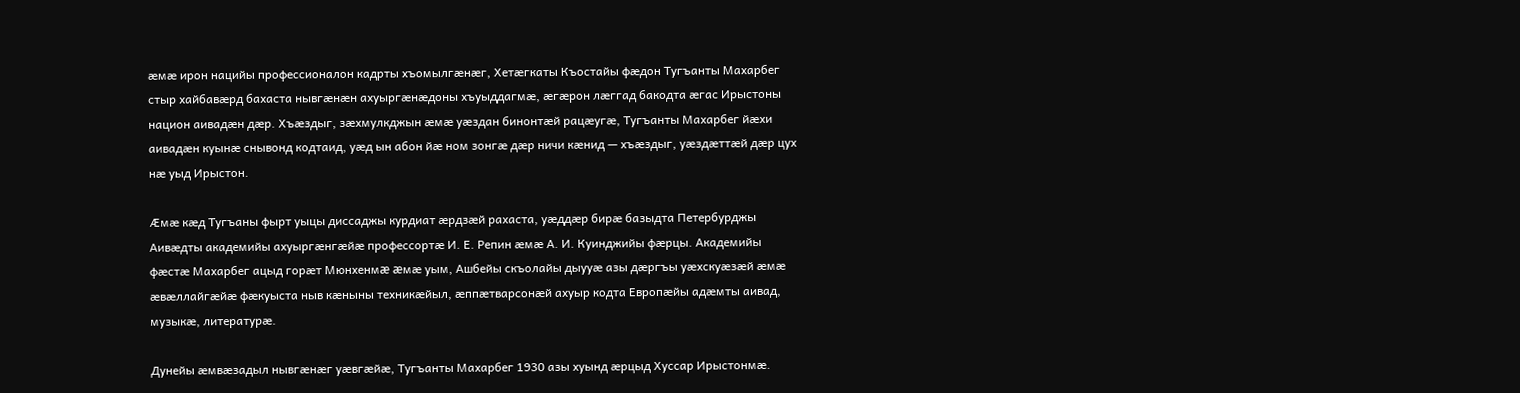æмæ ирон нацийы профессионалон кадрты хъомылгæнæг, Хетæгкаты Къостайы фæдон Тугъанты Махарбег стыр хайбавæрд бахаста нывгæнæн ахуыргæнæдоны хъуыддагмæ, æгæрон лæггад бакодта æгас Ирыстоны национ аивадæн дæр. Хъæздыг, зæхмулкджын æмæ уæздан бинонтæй рацæугæ, Тугъанты Махарбег йæхи аивадæн куынæ снывонд кодтаид, уæд ын абон йæ ном зонгæ дæр ничи кæнид — хъæздыг, уæздæттæй дæр цух нæ уыд Ирыстон.

Æмæ кæд Тугъаны фырт уыцы диссаджы курдиат æрдзæй рахаста, уæддæр бирæ базыдта Петербурджы Аивæдты академийы ахуыргæнгæйæ профессортæ И. Е. Репин æмæ А. И. Куинджийы фæрцы. Академийы фæстæ Махарбег ацыд горæт Мюнхенмæ æмæ уым, Ашбейы скъолайы дыууæ азы дæргъы уæхскуæзæй æмæ æвæллайгæйæ фæкуыста ныв кæныны техникæйыл, æппæтварсонæй ахуыр кодта Европæйы адæмты аивад, музыкæ, литературæ.

Дунейы æмвæзадыл нывгæнæг уæвгæйæ, Тугъанты Махарбег 1930 азы хуынд æрцыд Хуссар Ирыстонмæ.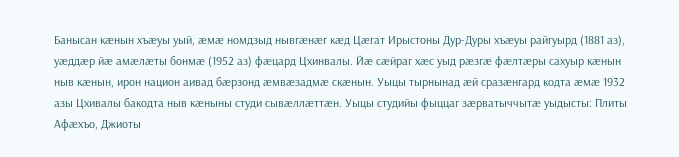Банысан кæнын хъæуы уый, æмæ номдзыд нывгæнæг кæд Цæгат Ирыстоны Дур-Дуры хъæуы райгуырд (1881 аз), уæддæр йæ амæлæты бонмæ (1952 аз) фæцард Цхинвалы. Йæ сæйраг хæс уыд рæзгæ фæлтæры сахуыр кæнын ныв кæнын, ирон национ аивад бæрзонд æмвæзадмæ скæнын. Уыцы тырнынад æй сразæнгард кодта æмæ 1932 азы Цхивалы бакодта ныв кæныны студи сывæллæттæн. Уыцы студийы фыццаг зæрватыччытæ уыдысты: Плиты Афæхъо, Джиоты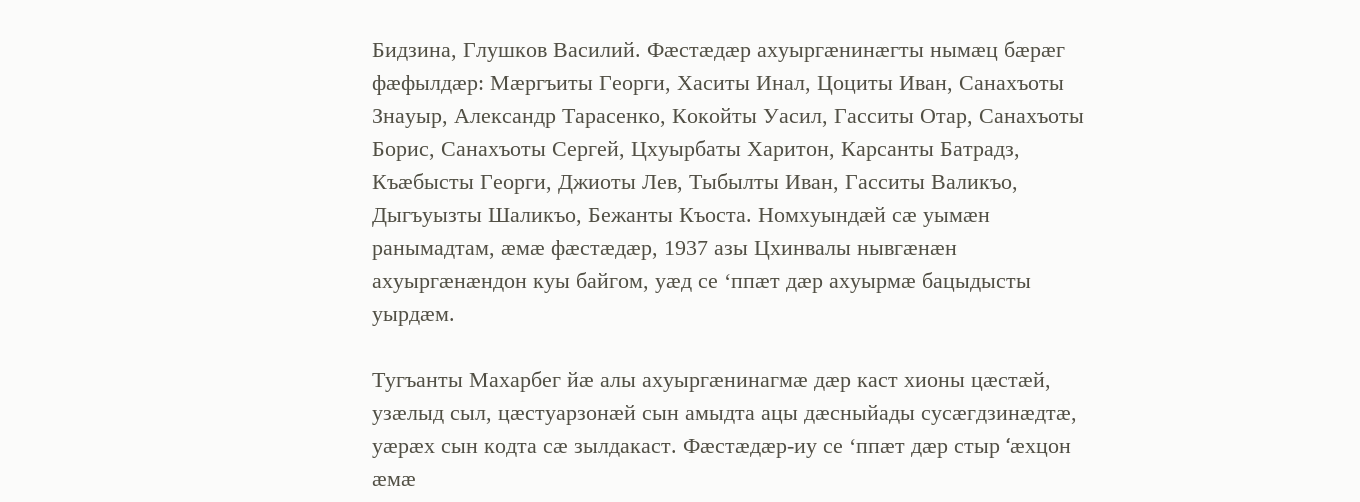Бидзина, Глушков Василий. Фæстæдæр ахуыргæнинæгты нымæц бæрæг фæфылдæр: Мæргъиты Георги, Хаситы Инал, Цоциты Иван, Санахъоты Знауыр, Александр Тарасенко, Кокойты Уасил, Гасситы Отар, Санахъоты Борис, Санахъоты Сергей, Цхуырбаты Харитон, Карсанты Батрадз, Къæбысты Георги, Джиоты Лев, Тыбылты Иван, Гасситы Валикъо, Дыгъуызты Шаликъо, Бежанты Къоста. Номхуындæй сæ уымæн ранымадтам, æмæ фæстæдæр, 1937 азы Цхинвалы нывгæнæн ахуыргæнæндон куы байгом, уæд се ‘ппæт дæр ахуырмæ бацыдысты уырдæм.

Тугъанты Махарбег йæ алы ахуыргæнинагмæ дæр каст хионы цæстæй, узæлыд сыл, цæстуарзонæй сын амыдта ацы дæсныйады сусæгдзинæдтæ, уæрæх сын кодта сæ зылдакаст. Фæстæдæр-иу се ‘ппæт дæр стыр ‘æхцон æмæ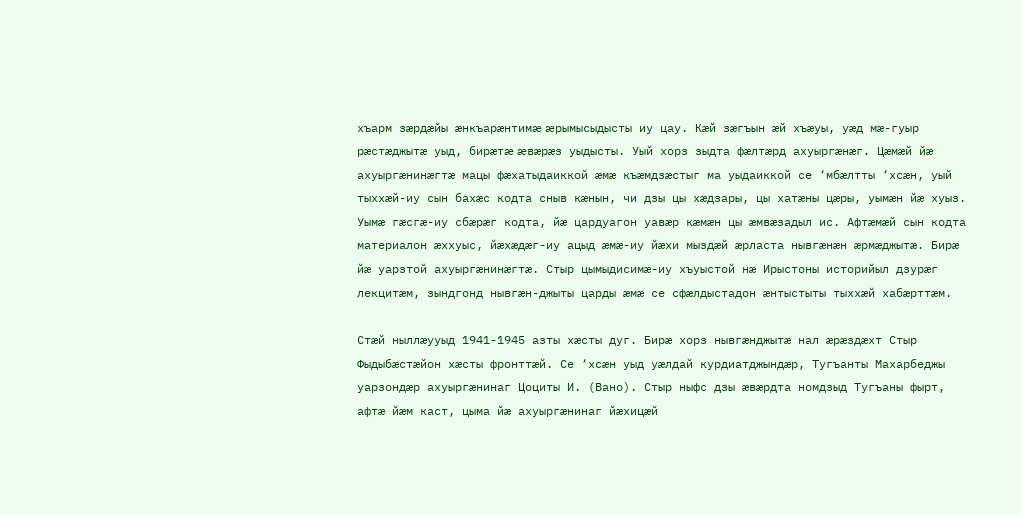хъарм зæрдæйы æнкъарæнтимæ æрымысыдысты иу цау. Кæй зæгъын æй хъæуы, уæд мæ-гуыр рæстæджытæ уыд, бирæтæ æвæрæз уыдысты. Уый хорз зыдта фæлтæрд ахуыргæнæг. Цæмæй йæ ахуыргæнинæгтæ мацы фæхатыдаиккой æмæ къæмдзæстыг ма уыдаиккой се ‘мбæлтты ‘хсæн, уый тыххæй-иу сын бахæс кодта сныв кæнын, чи дзы цы хæдзары, цы хатæны цæры, уымæн йæ хуыз. Уымæ гæсгæ-иу сбæрæг кодта, йæ цардуагон уавæр кæмæн цы æмвæзадыл ис. Афтæмæй сын кодта материалон æххуыс, йæхæдæг-иу ацыд æмæ-иу йæхи мыздæй æрласта нывгæнæн æрмæджытæ. Бирæ йæ уарзтой ахуыргæнинæгтæ. Стыр цымыдисимæ-иу хъуыстой нæ Ирыстоны историйыл дзурæг лекцитæм, зындгонд нывгæн-джыты царды æмæ се сфæлдыстадон æнтыстыты тыххæй хабæрттæм.

Стæй ныллæууыд 1941-1945 азты хæсты дуг. Бирæ хорз нывгæнджытæ нал æрæздæхт Стыр Фыдыбæстæйон хæсты фронттæй. Се ‘хсæн уыд уæлдай курдиатджындæр, Тугъанты Махарбеджы уарзондæр ахуыргæнинаг Цоциты И. (Вано). Стыр ныфс дзы æвæрдта номдзыд Тугъаны фырт, афтæ йæм каст, цыма йæ ахуыргæнинаг йæхицæй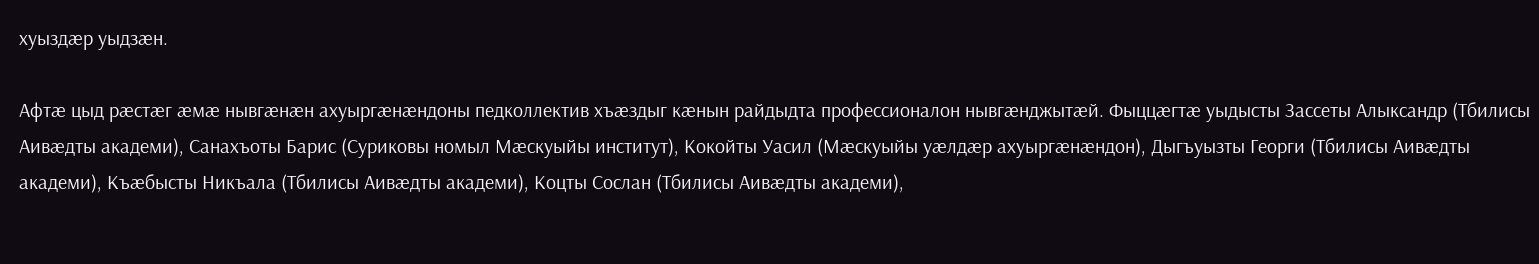хуыздæр уыдзæн.

Афтæ цыд рæстæг æмæ нывгæнæн ахуыргæнæндоны педколлектив хъæздыг кæнын райдыдта профессионалон нывгæнджытæй. Фыццæгтæ уыдысты Зассеты Алыксандр (Тбилисы Аивæдты академи), Санахъоты Барис (Суриковы номыл Мæскуыйы институт), Кокойты Уасил (Мæскуыйы уæлдæр ахуыргæнæндон), Дыгъуызты Георги (Тбилисы Аивæдты академи), Къæбысты Никъала (Тбилисы Аивæдты академи), Коцты Сослан (Тбилисы Аивæдты академи),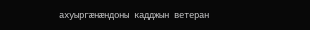ахуыргæнæндоны кадджын ветеран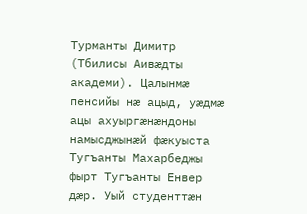Турманты Димитр (Тбилисы Аивæдты академи). Цалынмæ пенсийы нæ ацыд, уæдмæ ацы ахуыргæнæндоны намысджынæй фæкуыста Тугъанты Махарбеджы фырт Тугъанты Енвер дæр. Уый студенттæн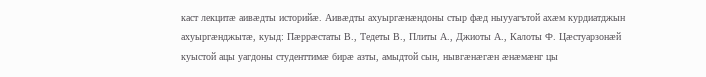каст лекцитæ аивæдты историйæ. Аивæдты ахуыргæнæндоны стыр фæд ныууагътой ахæм курдиатджын ахуыргæнджытæ, куыд: Пæррæстаты В., Тедеты В., Плиты А., Джиоты А., Калоты Ф. Цæстуарзонæй куыстой ацы уагдоны студенттимæ бирæ азты, амыдтой сын, нывгæнæгæн æнæмæнг цы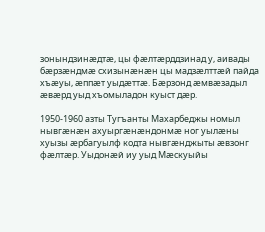зонындзинæдтæ, цы фæлтæрддзинад у, аивады бæрзæндмæ схизынæнæн цы мадзæлттæй пайда хъæуы, æппæт уыдæттæ. Бæрзонд æмвæзадыл æвæрд уыд хъомыладон куыст дæр.

1950-1960 азты Тугъанты Махарбеджы номыл нывгæнæн ахуыргæнæндонмæ ног уылæны хуызы æрбагуылф кодта нывгæнджыты æвзонг фæлтæр. Уыдонæй иу уыд Мæскуыйы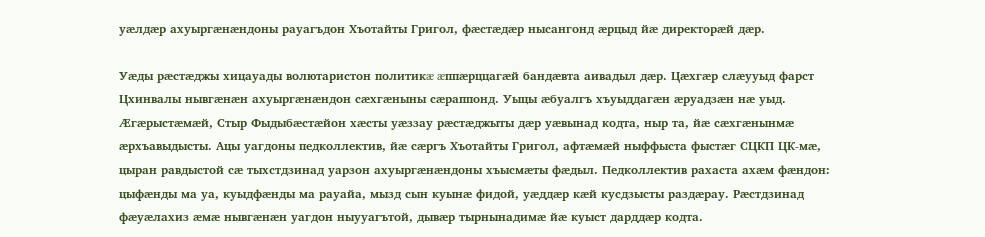уæлдæр ахуыргæнæндоны рауагъдон Хъотайты Григол, фæстæдæр нысангонд æрцыд йæ директорæй дæр.

Уæды рæстæджы хицауады волютаристон политикæ æппæрццагæй бандæвта аивадыл дæр. Цæхгæр слæууыд фарст Цхинвалы нывгæнæн ахуыргæнæндон сæхгæныны сæраппонд. Уыцы æбуалгъ хъуыддагæн æруадзæн нæ уыд. Æгæрыстæмæй, Стыр Фыдыбæстæйон хæсты уæззау рæстæджыты дæр уæвынад кодта, ныр та, йæ сæхгæнынмæ æрхъавыдысты. Ацы уагдоны педколлектив, йæ сæргъ Хъотайты Григол, афтæмæй ныффыста фыстæг СЦКП ЦК-мæ, цыран равдыстой сæ тыхстдзинад уарзон ахуыргæнæндоны хъысмæты фæдыл. Педколлектив рахаста ахæм фæндон: цыфæнды ма уа, куыдфæнды ма рауайа, мызд сын куынæ фидой, уæддæр кæй кусдзысты раздæрау. Рæстдзинад фæуæлахиз æмæ нывгæнæн уагдон ныууагътой, дывæр тырнынадимæ йæ куыст дарддæр кодта.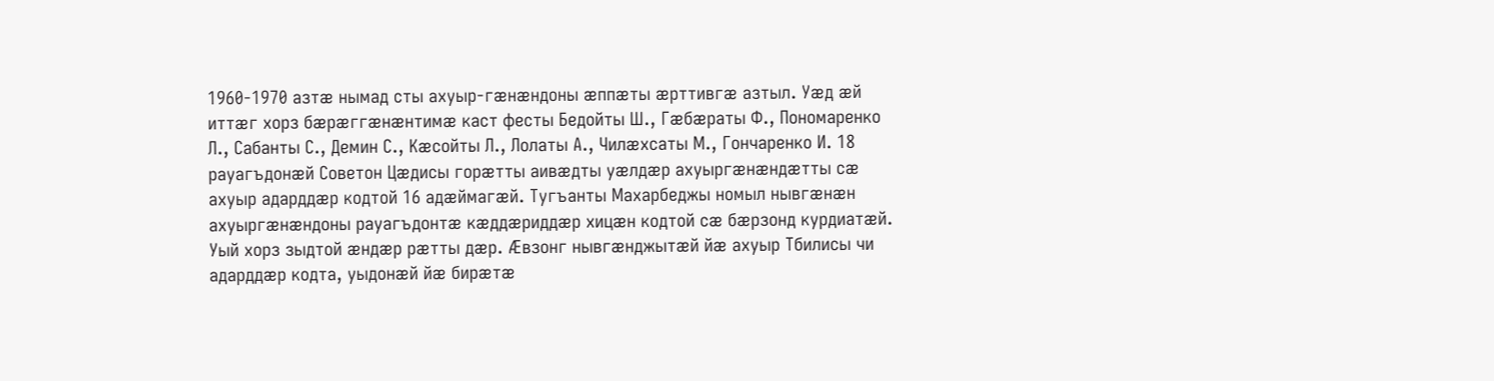1960-1970 азтæ нымад сты ахуыр-гæнæндоны æппæты æрттивгæ азтыл. Уæд æй иттæг хорз бæрæггæнæнтимæ каст фесты Бедойты Ш., Гæбæраты Ф., Пономаренко Л., Сабанты С., Демин С., Кæсойты Л., Лолаты А., Чилæхсаты М., Гончаренко И. 18 рауагъдонæй Советон Цæдисы горæтты аивæдты уæлдæр ахуыргæнæндæтты сæ ахуыр адарддæр кодтой 16 адæймагæй. Тугъанты Махарбеджы номыл нывгæнæн ахуыргæнæндоны рауагъдонтæ кæддæриддæр хицæн кодтой сæ бæрзонд курдиатæй. Уый хорз зыдтой æндæр рæтты дæр. Æвзонг нывгæнджытæй йæ ахуыр Тбилисы чи адарддæр кодта, уыдонæй йæ бирæтæ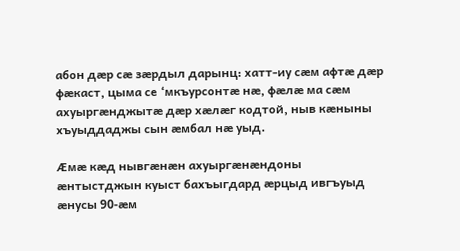абон дæр сæ зæрдыл дарынц: хатт-иу сæм афтæ дæр фæкаст, цыма се ‘мкъурсонтæ нæ, фæлæ ма сæм ахуыргæнджытæ дæр хæлæг кодтой, ныв кæныны хъуыддаджы сын æмбал нæ уыд.

Æмæ кæд нывгæнæн ахуыргæнæндоны æнтыстджын куыст бахъыгдард æрцыд ивгъуыд æнусы 90-æм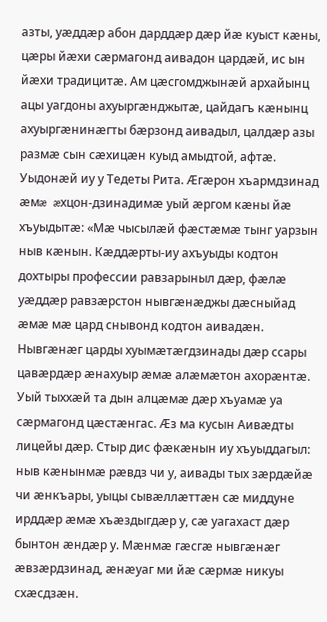азты, уæддæр абон дарддæр дæр йæ куыст кæны, цæры йæхи сæрмагонд аивадон цардæй, ис ын йæхи традицитæ. Ам цæсгомджынæй архайынц ацы уагдоны ахуыргæнджытæ, цайдагъ кæнынц ахуыргæнинæгты бæрзонд аивадыл, цалдæр азы размæ сын сæхицæн куыд амыдтой, афтæ. Уыдонæй иу у Тедеты Рита. Æгæрон хъармдзинад æмæ æхцон-дзинадимæ уый æргом кæны йæ хъуыдытæ: «Мæ чысылæй фæстæмæ тынг уарзын ныв кæнын. Кæддæрты-иу ахъуыды кодтон дохтыры профессии равзарыныл дæр, фæлæ уæддæр равзæрстон нывгæнæджы дæсныйад æмæ мæ цард снывонд кодтон аивадæн. Нывгæнæг царды хуымæтæгдзинады дæр ссары цавæрдæр æнахуыр æмæ алæмæтон ахорæнтæ. Уый тыххæй та дын алцæмæ дæр хъуамæ уа сæрмагонд цæстæнгас. Æз ма кусын Аивæдты лицейы дæр. Стыр дис фæкæнын иу хъуыддагыл: ныв кæнынмæ рæвдз чи у, аивады тых зæрдæйæ чи æнкъары, уыцы сывæллæттæн сæ миддуне ирддæр æмæ хъæздыгдæр у, сæ уагахаст дæр бынтон æндæр у. Мæнмæ гæсгæ нывгæнæг æвзæрдзинад, æнæуаг ми йæ сæрмæ никуы схæсдзæн.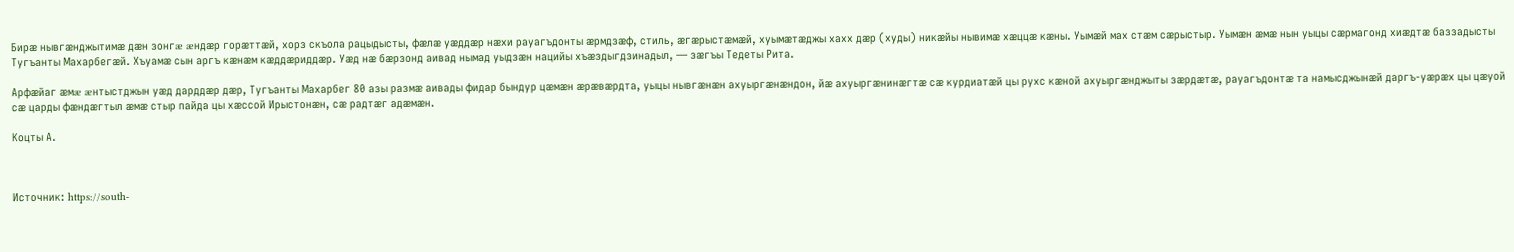Бирæ нывгæнджытимæ дæн зонгæ æндæр горæттæй, хорз скъола рацыдысты, фæлæ уæддæр нæхи рауагъдонты æрмдзæф, стиль, æгæрыстæмæй, хуымæтæджы хахх дæр (худы) никæйы нывимæ хæццæ кæны. Уымæй мах стæм сæрыстыр. Уымæн æмæ нын уыцы сæрмагонд хиæдтæ баззадысты Тугъанты Махарбегæй. Хъуамæ сын аргъ кæнæм кæддæриддæр. Уæд нæ бæрзонд аивад нымад уыдзæн нацийы хъæздыгдзинадыл, — зæгъы Тедеты Рита.

Арфæйаг æмæ æнтыстджын уæд дарддæр дæр, Тугъанты Махарбег 80 азы размæ аивады фидар бындур цæмæн æрæвæрдта, уыцы нывгæнæн ахуыргæнæндон, йæ ахуыргæнинæгтæ сæ курдиатæй цы рухс кæной ахуыргæнджыты зæрдæтæ, рауагъдонтæ та намысджынæй даргъ-уæрæх цы цæуой сæ царды фæндæгтыл æмæ стыр пайда цы хæссой Ирыстонæн, сæ радтæг адæмæн.

Коцты А.



Источник: https://south-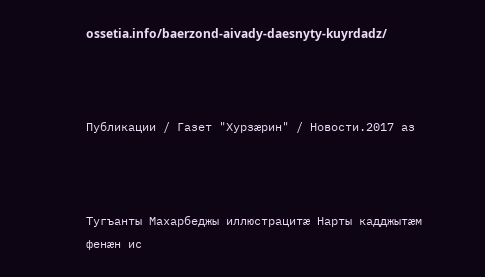ossetia.info/baerzond-aivady-daesnyty-kuyrdadz/



Публикации / Газет "Хурзæрин" / Новости.2017 аз



Тугъанты Махарбеджы иллюстрацитæ Нарты кадджытæм фенæн ис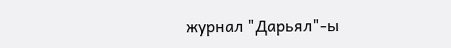журнал "Дарьял"-ы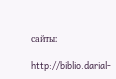сайты:

http://biblio.darial-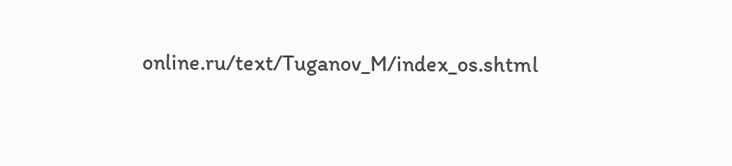online.ru/text/Tuganov_M/index_os.shtml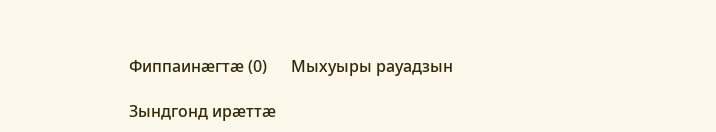Фиппаинæгтæ (0)      Мыхуыры рауадзын

Зындгонд ирæттæ